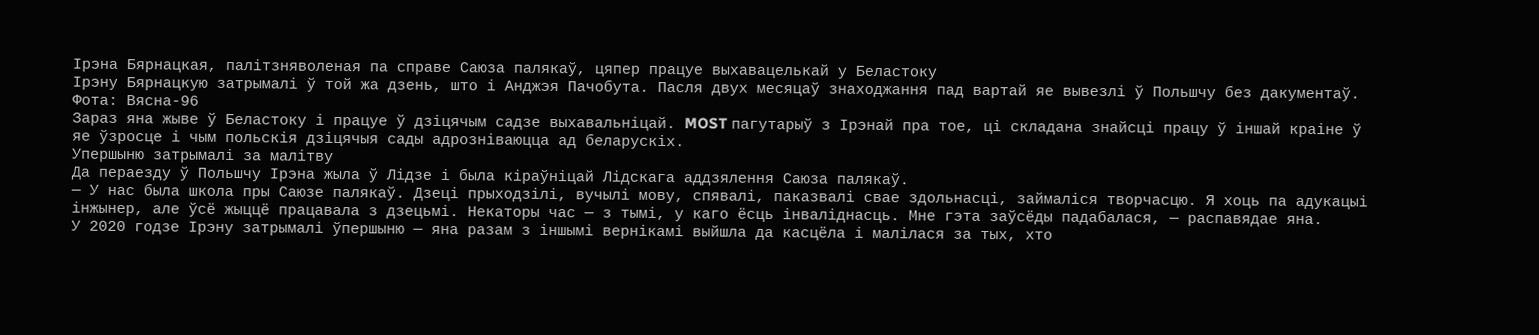Ірэна Бярнацкая, палітзняволеная па справе Саюза палякаў, цяпер працуе выхавацелькай у Беластоку
Ірэну Бярнацкую затрымалі ў той жа дзень, што і Анджэя Пачобута. Пасля двух месяцаў знаходжання пад вартай яе вывезлі ў Польшчу без дакументаў.
Фота: Вясна-96
Зараз яна жыве ў Беластоку і працуе ў дзіцячым садзе выхавальніцай. MOST пагутарыў з Ірэнай пра тое, ці складана знайсці працу ў іншай краіне ў яе ўзросце і чым польскія дзіцячыя сады адрозніваюцца ад беларускіх.
Упершыню затрымалі за малітву
Да пераезду ў Польшчу Ірэна жыла ў Лідзе і была кіраўніцай Лідскага аддзялення Саюза палякаў.
— У нас была школа пры Саюзе палякаў. Дзеці прыходзілі, вучылі мову, спявалі, паказвалі свае здольнасці, займаліся творчасцю. Я хоць па адукацыі інжынер, але ўсё жыццё працавала з дзецьмі. Некаторы час — з тымі, у каго ёсць інваліднасць. Мне гэта заўсёды падабалася, — распавядае яна.
У 2020 годзе Ірэну затрымалі ўпершыню — яна разам з іншымі вернікамі выйшла да касцёла і малілася за тых, хто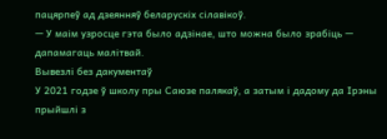пацярпеў ад дзеянняў беларускіх сілавікоў.
— У маім узросце гэта было адзінае, што можна было зрабіць — дапамагаць малітвай.
Вывезлі без дакументаў
У 2021 годзе ў школу пры Саюзе палякаў, а затым і дадому да Ірэны прыйшлі з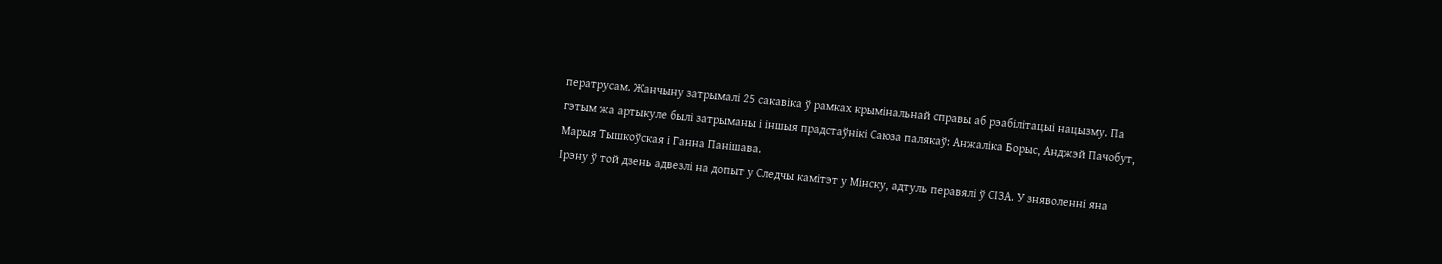ператрусам. Жанчыну затрымалі 25 сакавіка ў рамках крымінальнай справы аб рэабілітацыі нацызму. Па гэтым жа артыкуле былі затрыманы і іншыя прадстаўнікі Саюза палякаў: Анжаліка Борыс, Анджэй Пачобут, Марыя Тышкоўская і Ганна Панішава.
Ірэну ў той дзень адвезлі на допыт у Следчы камітэт у Мінску, адтуль перавялі ў СІЗА. У зняволенні яна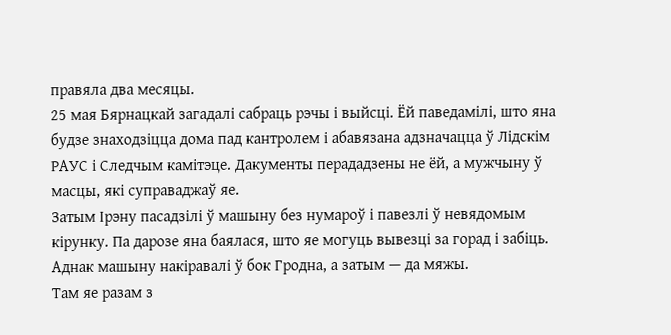правяла два месяцы.
25 мая Бярнацкай загадалі сабраць рэчы і выйсці. Ёй паведамілі, што яна будзе знаходзіцца дома пад кантролем і абавязана адзначацца ў Лідскім РАУС і Следчым камітэце. Дакументы перададзены не ёй, а мужчыну ў масцы, які суправаджаў яе.
Затым Ірэну пасадзілі ў машыну без нумароў і павезлі ў невядомым кірунку. Па дарозе яна баялася, што яе могуць вывезці за горад і забіць. Аднак машыну накіравалі ў бок Гродна, а затым — да мяжы.
Там яе разам з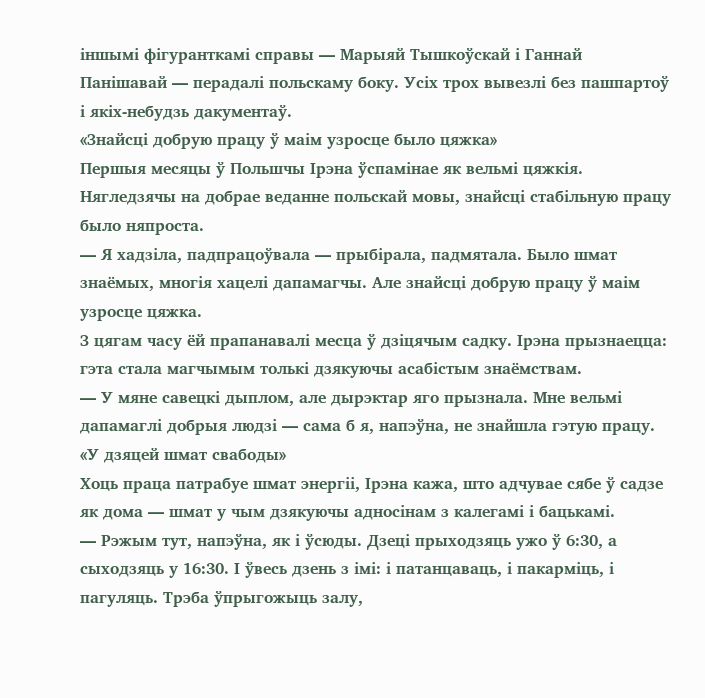іншымі фігуранткамі справы — Марыяй Тышкоўскай і Ганнай Панішавай — перадалі польскаму боку. Усіх трох вывезлі без пашпартоў і якіх-небудзь дакументаў.
«Знайсці добрую працу ў маім узросце было цяжка»
Першыя месяцы ў Польшчы Ірэна ўспамінае як вельмі цяжкія. Нягледзячы на добрае веданне польскай мовы, знайсці стабільную працу было няпроста.
— Я хадзіла, падпрацоўвала — прыбірала, падмятала. Было шмат знаёмых, многія хацелі дапамагчы. Але знайсці добрую працу ў маім узросце цяжка.
З цягам часу ёй прапанавалі месца ў дзіцячым садку. Ірэна прызнаецца: гэта стала магчымым толькі дзякуючы асабістым знаёмствам.
— У мяне савецкі дыплом, але дырэктар яго прызнала. Мне вельмі дапамаглі добрыя людзі — сама б я, напэўна, не знайшла гэтую працу.
«У дзяцей шмат свабоды»
Хоць праца патрабуе шмат энергіі, Ірэна кажа, што адчувае сябе ў садзе як дома — шмат у чым дзякуючы адносінам з калегамі і бацькамі.
— Рэжым тут, напэўна, як і ўсюды. Дзеці прыходзяць ужо ў 6:30, а сыходзяць у 16:30. І ўвесь дзень з імі: і патанцаваць, і пакарміць, і пагуляць. Трэба ўпрыгожыць залу,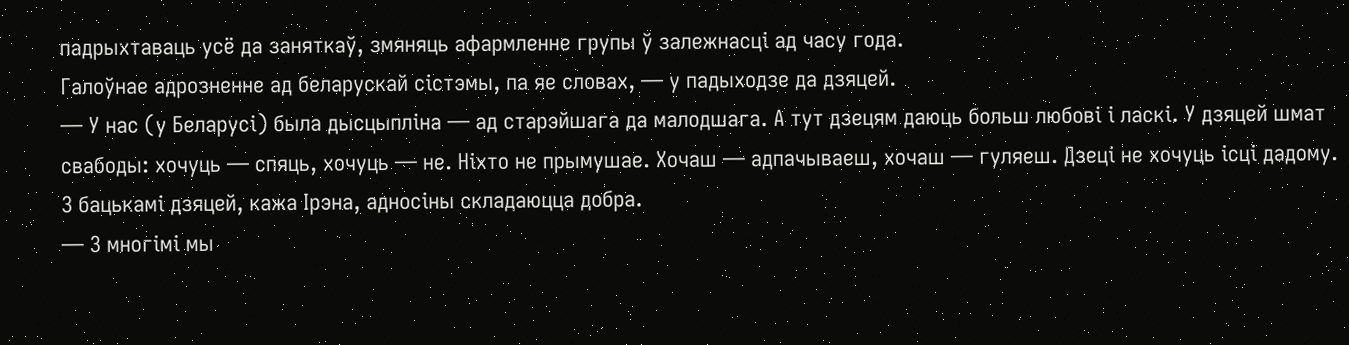падрыхтаваць усё да заняткаў, змяняць афармленне групы ў залежнасці ад часу года.
Галоўнае адрозненне ад беларускай сістэмы, па яе словах, — у падыходзе да дзяцей.
— У нас (у Беларусі) была дысцыпліна — ад старэйшага да малодшага. А тут дзецям даюць больш любові і ласкі. У дзяцей шмат свабоды: хочуць — спяць, хочуць — не. Ніхто не прымушае. Хочаш — адпачываеш, хочаш — гуляеш. Дзеці не хочуць ісці дадому.
З бацькамі дзяцей, кажа Ірэна, адносіны складаюцца добра.
— З многімі мы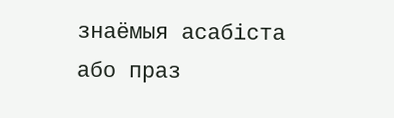знаёмыя асабіста або праз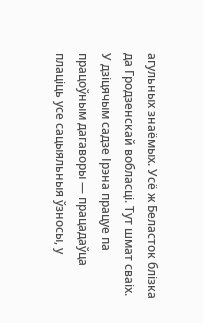агульных знаёмых. Усё ж Беласток блізка да Гродзенскай вобласці. Тут шмат сваіх.
У дзіцячым садзе Ірэна працуе па працоўным дагаворы — працадаўца плаціць усе сацыяльныя ўзносы, у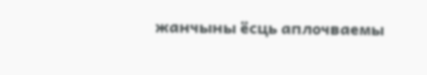жанчыны ёсць аплочваемы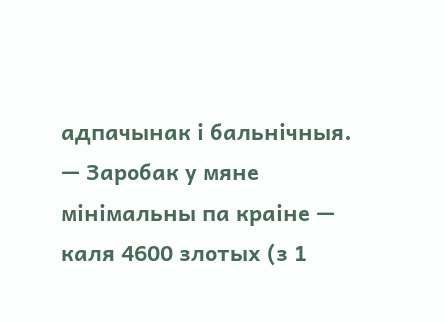адпачынак і бальнічныя.
— Заробак у мяне мінімальны па краіне — каля 4600 злотых (з 1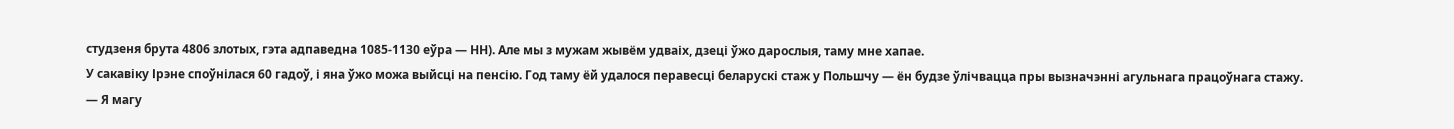студзеня брута 4806 злотых, гэта адпаведна 1085‑1130 еўра — НН). Але мы з мужам жывём удваіх, дзеці ўжо дарослыя, таму мне хапае.
У сакавіку Ірэне споўнілася 60 гадоў, і яна ўжо можа выйсці на пенсію. Год таму ёй удалося перавесці беларускі стаж у Польшчу — ён будзе ўлічвацца пры вызначэнні агульнага працоўнага стажу.
— Я магу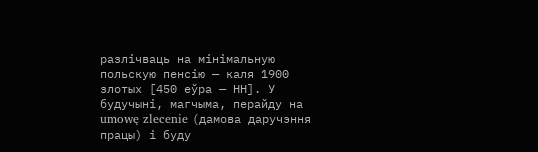разлічваць на мінімальную польскую пенсію — каля 1900 злотых [450 еўра — НН]. У будучыні, магчыма, перайду на umowę zlecenie (дамова даручэння працы) і буду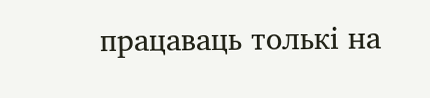працаваць толькі на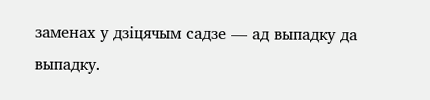заменах у дзіцячым садзе — ад выпадку да выпадку.